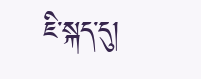ཇི་སྐད་དུ།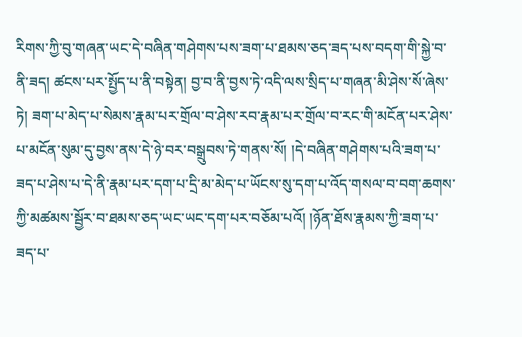རིགས་ཀྱི་བུ་གཞན་ཡང་དེ་བཞིན་གཤེགས་པས་ཟག་པ་ཐམས་ཅད་ཟད་པས་བདག་གི་སྐྱེ་བ་ནི་ཟད། ཚངས་པར་སྤྱོད་པ་ནི་བསྟེན། བྱ་བ་ནི་བྱས་ཏེ་འདི་ལས་སྲིད་པ་གཞན་མི་ཤེས་སོ་ཞེས་ཏེ། ཟག་པ་མེད་པ་སེམས་རྣམ་པར་གྲོལ་བ་ཤེས་རབ་རྣམ་པར་གྲོལ་བ་རང་གི་མངོན་པར་ཤེས་པ་མངོན་སུམ་དུ་བྱས་ནས་དེ་ཉེ་བར་བསྒྲུབས་ཏེ་གནས་སོ། །དེ་བཞིན་གཤེགས་པའི་ཟག་པ་ཟད་པ་ཤེས་པ་དེ་ནི་རྣམ་པར་དག་པ་དྲི་མ་མེད་པ་ཡོངས་སུ་དག་པ་འོད་གསལ་བ་བག་ཆགས་ཀྱི་མཚམས་སྦྱོར་བ་ཐམས་ཅད་ཡང་ཡང་དག་པར་བཅོམ་པའོ། །ཉོན་ཐོས་རྣམས་ཀྱི་ཟག་པ་ཟད་པ་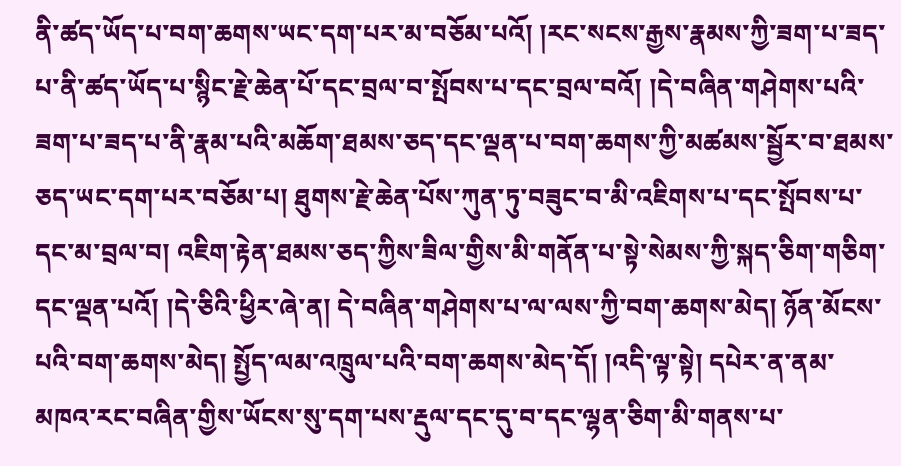ནི་ཚད་ཡོད་པ་བག་ཆགས་ཡང་དག་པར་མ་བཅོམ་པའོ། །རང་སངས་རྒྱས་རྣམས་ཀྱི་ཟག་པ་ཟད་པ་ནི་ཚད་ཡོད་པ་སྙིང་རྗེ་ཆེན་པོ་དང་བྲལ་བ་སྤོབས་པ་དང་བྲལ་བའོ། །དེ་བཞིན་གཤེགས་པའི་ཟག་པ་ཟད་པ་ནི་རྣམ་པའི་མཆོག་ཐམས་ཅད་དང་ལྡན་པ་བག་ཆགས་ཀྱི་མཚམས་སྦྱོར་བ་ཐམས་ཅད་ཡང་དག་པར་བཅོམ་པ། ཐུགས་རྗེ་ཆེན་པོས་ཀུན་ཏུ་བཟུང་བ་མི་འཇིགས་པ་དང་སྤོབས་པ་དང་མ་བྲལ་བ། འཇིག་རྟེན་ཐམས་ཅད་ཀྱིས་ཟིལ་གྱིས་མི་གནོན་པ་སྟེ་སེམས་ཀྱི་སྐད་ཅིག་གཅིག་དང་ལྡན་པའོ། །དེ་ཅིའི་ཕྱིར་ཞེ་ན། དེ་བཞིན་གཤེགས་པ་ལ་ལས་ཀྱི་བག་ཆགས་མེད། ཉོན་མོངས་པའི་བག་ཆགས་མེད། སྤྱོད་ལམ་འཁྲུལ་པའི་བག་ཆགས་མེད་དོ། །འདི་ལྟ་སྟེ། དཔེར་ན་ནམ་མཁའ་རང་བཞིན་གྱིས་ཡོངས་སུ་དག་པས་རྡུལ་དང་དུ་བ་དང་ལྷན་ཅིག་མི་གནས་པ་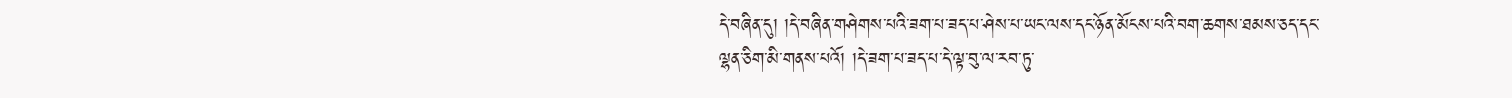དེ་བཞིན་དུ། །དེ་བཞིན་གཤེགས་པའི་ཟག་པ་ཟད་པ་ཤེས་པ་ཡང་ལས་དང་ཉོན་མོངས་པའི་བག་ཆགས་ཐམས་ཅད་དང་ལྷན་ཅིག་མི་གནས་པའོ། །དེ་ཟག་པ་ཟད་པ་དེ་ལྟ་བུ་ལ་རབ་ཏུ་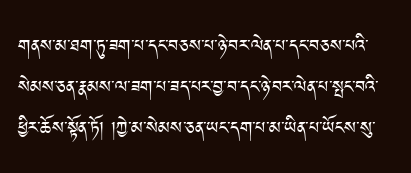གནས་མ་ཐག་ཏུ་ཟག་པ་དང་བཅས་པ་ཉེ་བར་ལེན་པ་དང་བཅས་པའི་སེམས་ཅན་རྣམས་ལ་ཟག་པ་ཟད་པར་བྱ་བ་དང་ཉེ་བར་ལེན་པ་སྤང་བའི་ཕྱིར་ཆོས་སྟོན་ཏོ། །ཀྱེ་མ་སེམས་ཅན་ཡང་དག་པ་མ་ཡིན་པ་ཡོངས་སུ་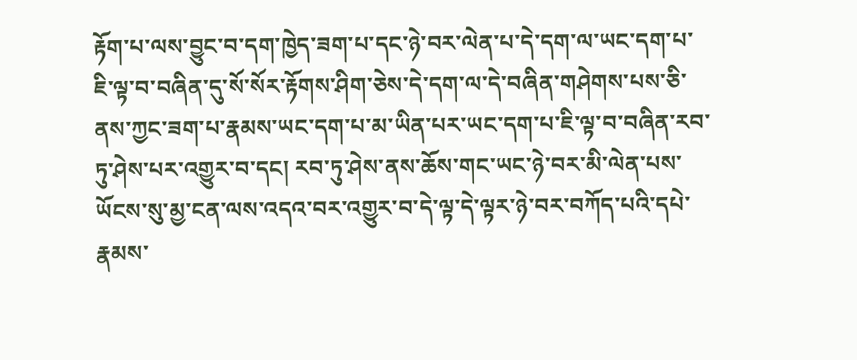རྟོག་པ་ལས་བྱུང་བ་དག་ཁྱེད་ཟག་པ་དང་ཉེ་བར་ལེན་པ་དེ་དག་ལ་ཡང་དག་པ་ཇི་ལྟ་བ་བཞིན་དུ་སོ་སོར་རྟོགས་ཤིག་ཅེས་དེ་དག་ལ་དེ་བཞིན་གཤེགས་པས་ཅི་ནས་ཀྱང་ཟག་པ་རྣམས་ཡང་དག་པ་མ་ཡིན་པར་ཡང་དག་པ་ཇི་ལྟ་བ་བཞིན་རབ་ཏུ་ཤེས་པར་འགྱུར་བ་དང། རབ་ཏུ་ཤེས་ནས་ཆོས་གང་ཡང་ཉེ་བར་མི་ལེན་པས་ཡོངས་སུ་མྱ་ངན་ལས་འདའ་བར་འགྱུར་བ་དེ་ལྟ་དེ་ལྟར་ཉེ་བར་བཀོད་པའི་དཔེ་རྣམས་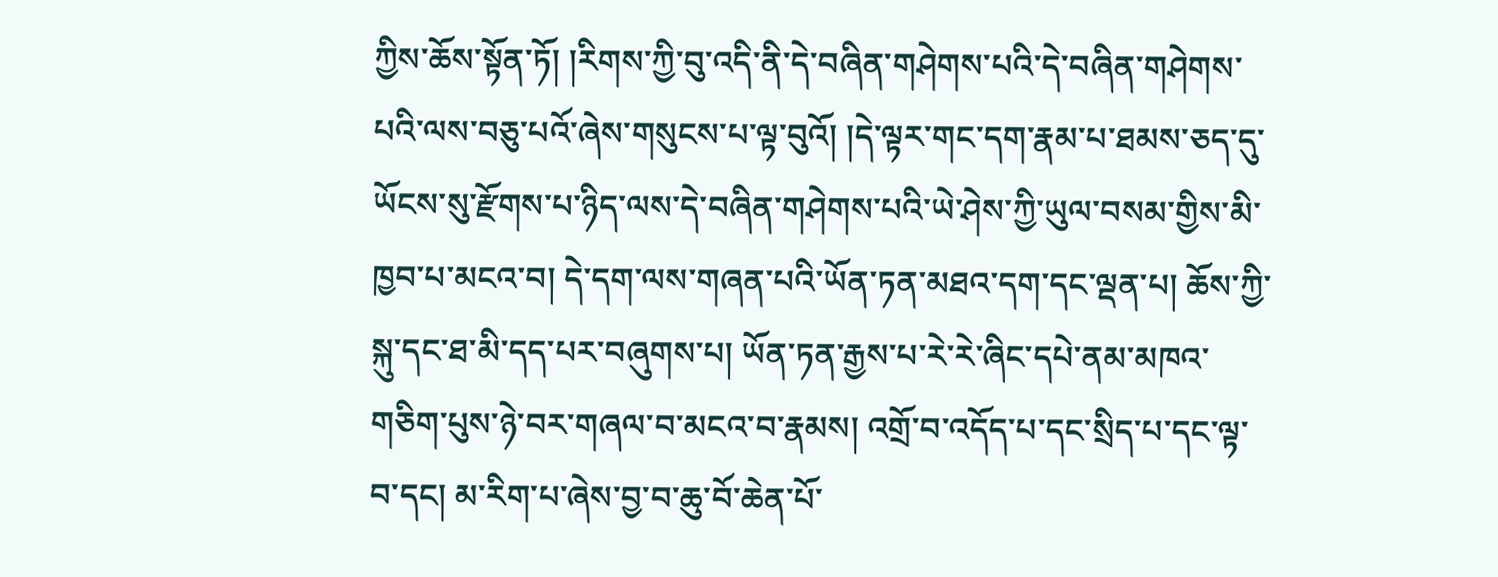ཀྱིས་ཆོས་སྟོན་ཏོ། །རིགས་ཀྱི་བུ་འདི་ནི་དེ་བཞིན་གཤེགས་པའི་དེ་བཞིན་གཤེགས་པའི་ལས་བཅུ་པའོ་ཞེས་གསུངས་པ་ལྟ་བུའོ། །དེ་ལྟར་གང་དག་རྣམ་པ་ཐམས་ཅད་དུ་ཡོངས་སུ་རྫོགས་པ་ཉིད་ལས་དེ་བཞིན་གཤེགས་པའི་ཡེ་ཤེས་ཀྱི་ཡུལ་བསམ་གྱིས་མི་ཁྱབ་པ་མངའ་བ། དེ་དག་ལས་གཞན་པའི་ཡོན་ཏན་མཐའ་དག་དང་ལྡན་པ། ཆོས་ཀྱི་སྐུ་དང་ཐ་མི་དད་པར་བཞུགས་པ། ཡོན་ཏན་རྒྱས་པ་རེ་རེ་ཞིང་དཔེ་ནམ་མཁའ་གཅིག་པུས་ཉེ་བར་གཞལ་བ་མངའ་བ་རྣམས། འགྲོ་བ་འདོད་པ་དང་སྲིད་པ་དང་ལྟ་བ་དང། མ་རིག་པ་ཞེས་བྱ་བ་ཆུ་བོ་ཆེན་པོ་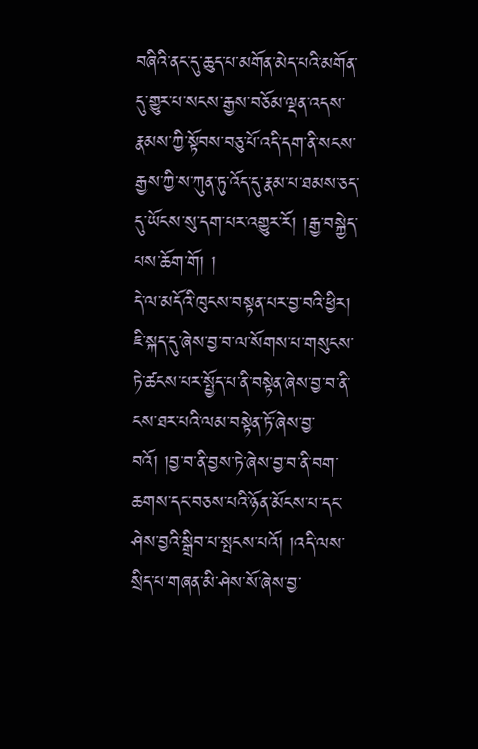བཞིའི་ནང་དུ་ཆུད་པ་མགོན་མེད་པའི་མགོན་དུ་གྱུར་པ་སངས་རྒྱས་བཅོམ་ལྡན་འདས་རྣམས་ཀྱི་སྟོབས་བཅུ་པོ་འདི་དག་ནི་སངས་རྒྱས་ཀྱི་ས་ཀུན་ཏུ་འོད་དུ་རྣམ་པ་ཐམས་ཅད་དུ་ཡོངས་སུ་དག་པར་འགྱུར་རོ། །རྒྱ་བསྐྱེད་པས་ཆོག་གོ། །
དེ་ལ་མདོའི་ཁུངས་བསྟན་པར་བྱ་བའི་ཕྱིར། ཇི་སྐད་དུ་ཞེས་བྱ་བ་ལ་སོགས་པ་གསུངས་ཏེ་ཚངས་པར་སྤྱོད་པ་ནི་བསྟེན་ཞེས་བྱ་བ་ནི་ངས་ཐར་པའི་ལམ་བསྟེན་ཏོ་ཞེས་བྱ་བའོ། །བྱ་བ་ནི་བྱས་ཏེ་ཞེས་བྱ་བ་ནི་བག་ཆགས་དང་བཅས་པའི་ཉོན་མོངས་པ་དང་ཤེས་བྱའི་སྒྲིབ་པ་སྤངས་པའོ། །འདི་ལས་སྲིད་པ་གཞན་མི་ཤེས་སོ་ཞེས་བྱ་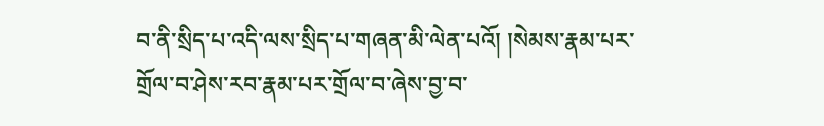བ་ནི་སྲིད་པ་འདི་ལས་སྲིད་པ་གཞན་མི་ལེན་པའོ། །སེམས་རྣམ་པར་གྲོལ་བ་ཤེས་རབ་རྣམ་པར་གྲོལ་བ་ཞེས་བྱ་བ་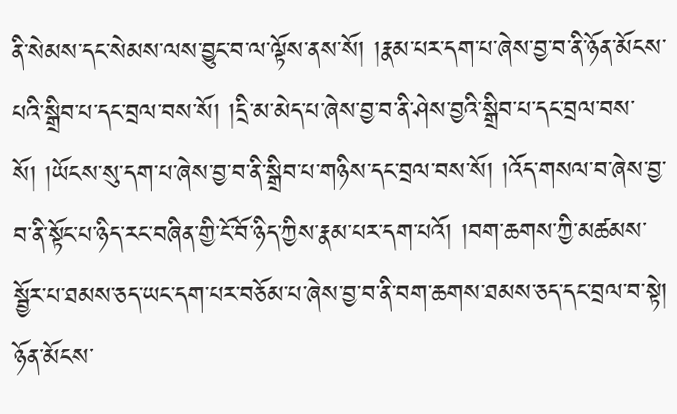ནི་སེམས་དང་སེམས་ལས་བྱུང་བ་ལ་ལྟོས་ནས་སོ། །རྣམ་པར་དག་པ་ཞེས་བྱ་བ་ནི་ཉོན་མོངས་པའི་སྒྲིབ་པ་དང་བྲལ་བས་སོ། །དྲི་མ་མེད་པ་ཞེས་བྱ་བ་ནི་ཤེས་བྱའི་སྒྲིབ་པ་དང་བྲལ་བས་སོ། །ཡོངས་སུ་དག་པ་ཞེས་བྱ་བ་ནི་སྒྲིབ་པ་གཉིས་དང་བྲལ་བས་སོ། །འོད་གསལ་བ་ཞེས་བྱ་བ་ནི་སྟོང་པ་ཉིད་རང་བཞིན་གྱི་ངོ་བོ་ཉིད་ཀྱིས་རྣམ་པར་དག་པའོ། །བག་ཆགས་ཀྱི་མཚམས་སྦྱོར་པ་ཐམས་ཅད་ཡང་དག་པར་བཅོམ་པ་ཞེས་བྱ་བ་ནི་བག་ཆགས་ཐམས་ཅད་དང་བྲལ་བ་སྟེ། ཉོན་མོངས་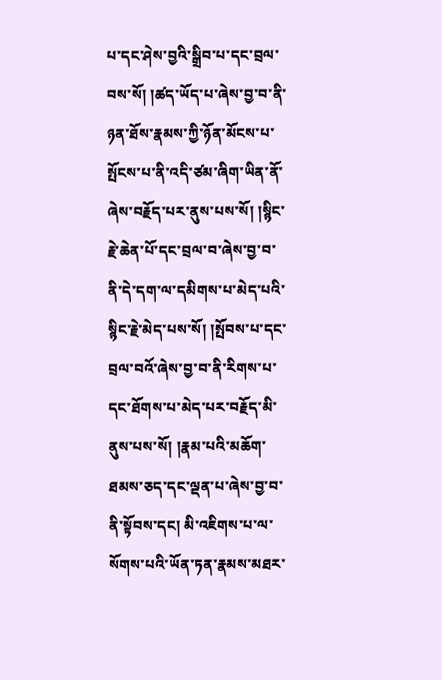པ་དང་ཤེས་བྱའི་སྒྲིབ་པ་དང་བྲལ་བས་སོ། །ཚད་ཡོད་པ་ཞེས་བྱ་བ་ནི་ཉན་ཐོས་རྣམས་ཀྱི་ཉོན་མོངས་པ་སྤོངས་པ་ནི་འདི་ཙམ་ཞིག་ཡིན་ནོ་ཞེས་བརྗོད་པར་ནུས་པས་སོ། །སྙིང་རྗེ་ཆེན་པོ་དང་བྲལ་བ་ཞེས་བྱ་བ་ནི་དེ་དག་ལ་དམིགས་པ་མེད་པའི་སྙིང་རྗེ་མེད་པས་སོ། །སྤོབས་པ་དང་བྲལ་བའོ་ཞེས་བྱ་བ་ནི་རིགས་པ་དང་ཐོགས་པ་མེད་པར་བརྗོད་མི་ནུས་པས་སོ། །རྣམ་པའི་མཆོག་ཐམས་ཅད་དང་ལྡན་པ་ཞེས་བྱ་བ་ནི་སྟོབས་དང། མི་འཇིགས་པ་ལ་སོགས་པའི་ཡོན་ཏན་རྣམས་མཐར་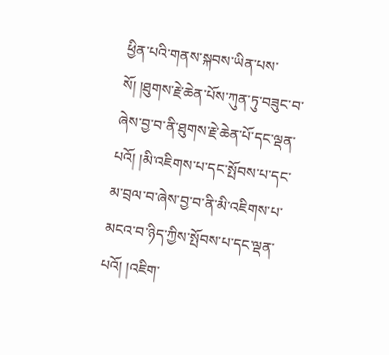ཕྱིན་པའི་གནས་སྐབས་ཡིན་པས་སོ། །ཐུགས་རྗེ་ཆེན་པོས་ཀུན་ཏུ་བཟུང་བ་ཞེས་བྱ་བ་ནི་ཐུགས་རྗེ་ཆེན་པོ་དང་ལྡན་པའོ། །མི་འཇིགས་པ་དང་སྤོབས་པ་དང་མ་བྲལ་བ་ཞེས་བྱ་བ་ནི་མི་འཇིགས་པ་མངའ་བ་ཉིད་ཀྱིས་སྤོབས་པ་དང་ལྡན་པའོ། །འཇིག་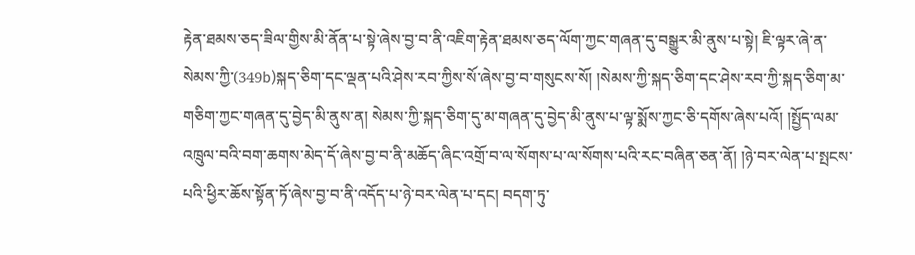རྟེན་ཐམས་ཅད་ཟིལ་གྱིས་མི་ནོན་པ་སྟེ་ཞེས་བྱ་བ་ནི་འཇིག་རྟེན་ཐམས་ཅད་ལོག་ཀྱང་གཞན་དུ་བསྒྱུར་མི་ནུས་པ་སྟེ། ཇི་ལྟར་ཞེ་ན་སེམས་ཀྱི་(349b)སྐད་ཅིག་དང་ལྡན་པའི་ཤེས་རབ་ཀྱིས་སོ་ཞེས་བྱ་བ་གསུངས་སོ། །སེམས་ཀྱི་སྐད་ཅིག་དང་ཤེས་རབ་ཀྱི་སྐད་ཅིག་མ་གཅིག་ཀྱང་གཞན་དུ་བྱེད་མི་ནུས་ན། སེམས་ཀྱི་སྐད་ཅིག་དུ་མ་གཞན་དུ་བྱེད་མི་ནུས་པ་ལྟ་སྨོས་ཀྱང་ཅི་དགོས་ཞེས་པའོ། །སྤྱོད་ལམ་འཁྲུལ་བའི་བག་ཆགས་མེད་དོ་ཞེས་བྱ་བ་ནི་མཆོད་ཞིང་འགྲོ་བ་ལ་སོགས་པ་ལ་སོགས་པའི་རང་བཞིན་ཅན་ནོ། །ཉེ་བར་ལེན་པ་སྤངས་པའི་ཕྱིར་ཆོས་སྟོན་ཏོ་ཞེས་བྱ་བ་ནི་འདོད་པ་ཉེ་བར་ལེན་པ་དང། བདག་ཏུ་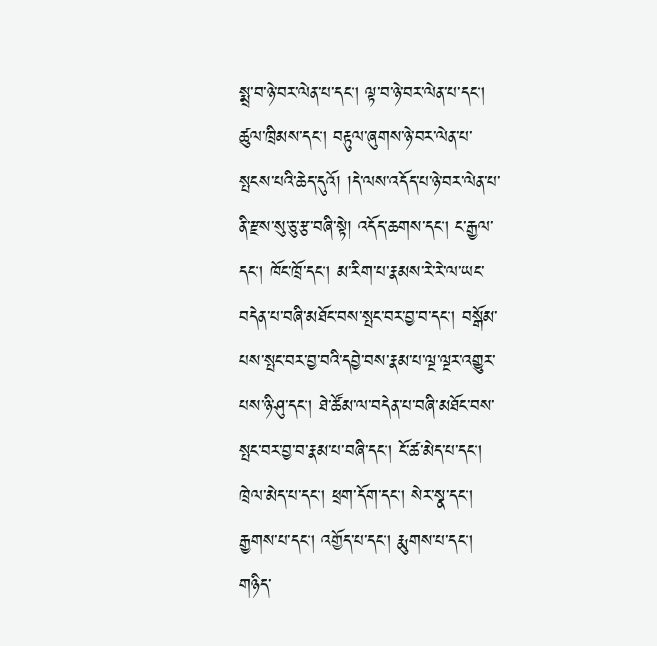སྨྲ་བ་ཉེ་བར་ལེན་པ་དང། ལྟ་བ་ཉེ་བར་ལེན་པ་དང། ཚུལ་ཁྲིམས་དང། བརྟུལ་ཞུགས་ཉེ་བར་ལེན་པ་སྤངས་པའི་ཆེད་དུའོ། །དེ་ལས་འདོད་པ་ཉེ་བར་ལེན་པ་ནི་རྫས་སུ་ཅུ་རྩ་བཞི་སྟེ། འདོད་ཆགས་དང། ང་རྒྱལ་དང། ཁོང་ཁྲོ་དང། མ་རིག་པ་རྣམས་རེ་རེ་ལ་ཡང་བདེན་པ་བཞི་མཐོང་བས་སྤང་བར་བྱ་བ་དང། བསྒོམ་པས་སྤང་བར་བྱ་བའི་དབྱེ་བས་རྣམ་པ་ལྔ་ལྔར་འགྱུར་པས་ཉི་ཤུ་དང། ཐེ་ཚོམ་ལ་བདེན་པ་བཞི་མཐོང་བས་སྤང་བར་བྱ་བ་རྣམ་པ་བཞི་དང། ངོ་ཚ་མེད་པ་དང། ཁྲེལ་མེད་པ་དང། ཕྲག་དོག་དང། སེར་སྣ་དང། རྒྱགས་པ་དང། འགྱོད་པ་དང། རྨུགས་པ་དང། གཉིད་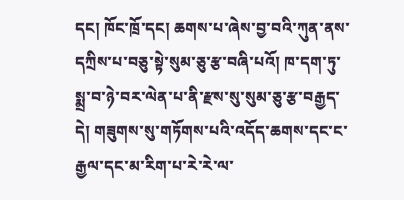དང། ཁོང་ཁྲོ་དང། ཆགས་པ་ཞེས་བྱ་བའི་ཀུན་ནས་དཀྲིས་པ་བཅུ་སྟེ་སུམ་ཅུ་རྩ་བཞི་པའོ། ཁ་དག་ཏུ་སྨྲ་བ་ཉེ་བར་ལེན་པ་ནི་རྫས་སུ་སུམ་ཅུ་རྩ་བརྒྱད་དེ། གཟུགས་སུ་གཏོགས་པའི་འདོད་ཆགས་དང་ང་རྒྱལ་དང་མ་རིག་པ་རེ་རེ་ལ་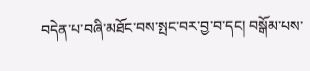བདེན་པ་བཞི་མཐོང་བས་སྤང་བར་བྱ་བ་དང། བསྒོམ་པས་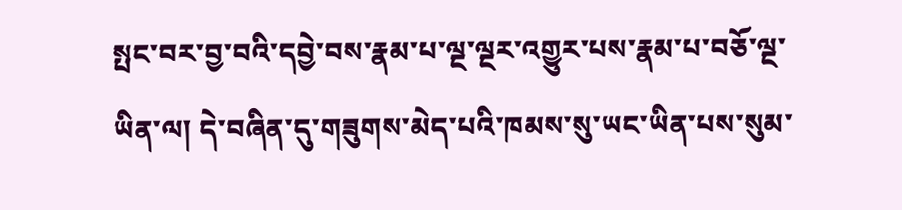སྤང་བར་བྱ་བའི་དབྱེ་བས་རྣམ་པ་ལྔ་ལྔར་འགྱུར་པས་རྣམ་པ་བཅོ་ལྔ་ཡིན་ལ། དེ་བཞིན་དུ་གཟུགས་མེད་པའི་ཁམས་སུ་ཡང་ཡིན་པས་སུམ་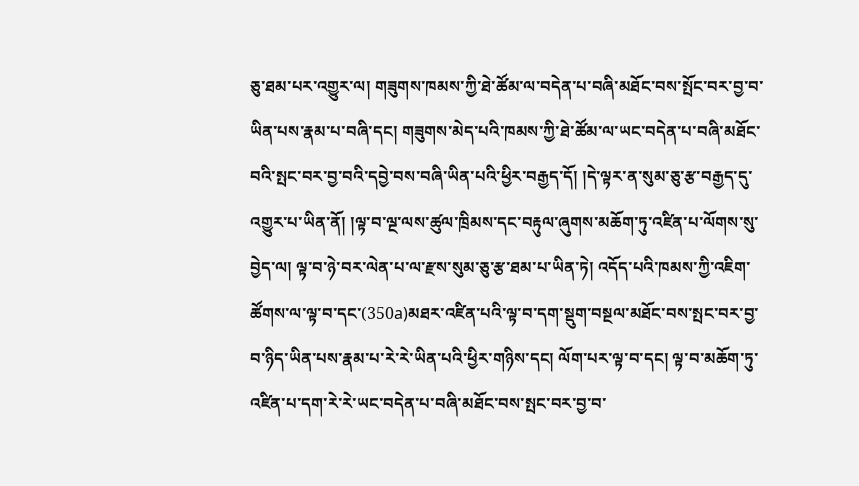ཅུ་ཐམ་པར་འགྱུར་ལ། གཟུགས་ཁམས་ཀྱི་ཐེ་ཚོམ་ལ་བདེན་པ་བཞི་མཐོང་བས་སྤོང་བར་བྱ་བ་ཡིན་པས་རྣམ་པ་བཞི་དང། གཟུགས་མེད་པའི་ཁམས་ཀྱི་ཐེ་ཚོམ་ལ་ཡང་བདེན་པ་བཞི་མཐོང་བའི་སྤང་བར་བྱ་བའི་དབྱེ་བས་བཞི་ཡིན་པའི་ཕྱིར་བརྒྱད་དོ། །དེ་ལྟར་ན་སུམ་ཅུ་རྩ་བརྒྱད་དུ་འགྱུར་པ་ཡིན་ནོ། །ལྟ་བ་ལྔ་ལས་ཚུལ་ཁྲིམས་དང་བརྟུལ་ཞུགས་མཆོག་ཏུ་འཛིན་པ་ལོགས་སུ་བྱེད་ལ། ལྟ་བ་ཉེ་བར་ལེན་པ་ལ་རྫས་སུམ་ཅུ་རྩ་ཐམ་པ་ཡིན་ཏེ། འདོད་པའི་ཁམས་ཀྱི་འཇིག་ཚོགས་ལ་ལྟ་བ་དང་(350a)མཐར་འཛིན་པའི་ལྟ་བ་དག་སྡུག་བསྔལ་མཐོང་བས་སྤང་བར་བྱ་བ་ཉིད་ཡིན་པས་རྣམ་པ་རེ་རེ་ཡིན་པའི་ཕྱིར་གཉིས་དང། ལོག་པར་ལྟ་བ་དང། ལྟ་བ་མཆོག་ཏུ་འཛིན་པ་དག་རེ་རེ་ཡང་བདེན་པ་བཞི་མཐོང་བས་སྤང་བར་བྱ་བ་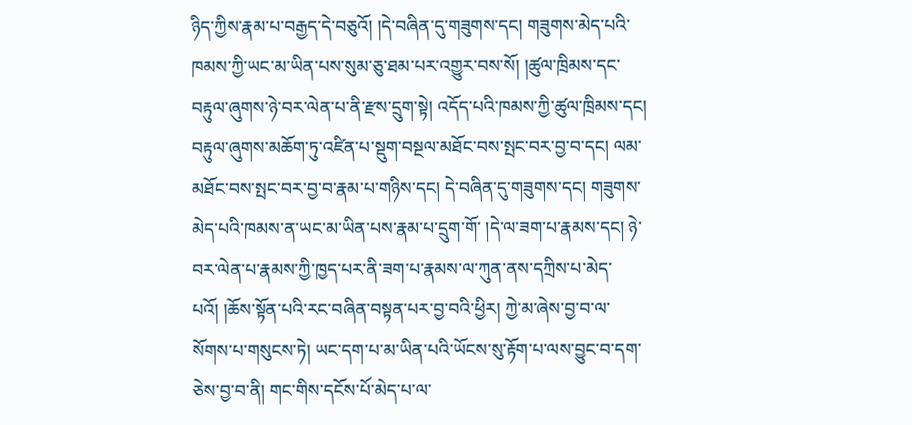ཉིད་ཀྱིས་རྣམ་པ་བརྒྱད་དེ་བཅུའོ། །དེ་བཞིན་དུ་གཟུགས་དང། གཟུགས་མེད་པའི་ཁམས་ཀྱི་ཡང་མ་ཡིན་པས་སུམ་ཅུ་ཐམ་པར་འགྱུར་བས་སོ། །ཚུལ་ཁྲིམས་དང་བརྟུལ་ཞུགས་ཉེ་བར་ལེན་པ་ནི་རྫས་དྲུག་སྟེ། འདོད་པའི་ཁམས་ཀྱི་ཚུལ་ཁྲིམས་དང། བརྟུལ་ཞུགས་མཆོག་ཏུ་འཛིན་པ་སྡུག་བསྔལ་མཐོང་བས་སྤང་བར་བྱ་བ་དང། ལམ་མཐོང་བས་སྤང་བར་བྱ་བ་རྣམ་པ་གཉིས་དང། དེ་བཞིན་དུ་གཟུགས་དང། གཟུགས་མེད་པའི་ཁམས་ན་ཡང་མ་ཡིན་པས་རྣམ་པ་དྲུག་གོ་ །དེ་ལ་ཟག་པ་རྣམས་དང། ཉེ་བར་ལེན་པ་རྣམས་ཀྱི་ཁྱད་པར་ནི་ཟག་པ་རྣམས་ལ་ཀུན་ནས་དཀྲིས་པ་མེད་པའོ། །ཆོས་སྟོན་པའི་རང་བཞིན་བསྟན་པར་བྱ་བའི་ཕྱིར། ཀྱེ་མ་ཞེས་བྱ་བ་ལ་སོགས་པ་གསུངས་ཏེ། ཡང་དག་པ་མ་ཡིན་པའི་ཡོངས་སུ་རྟོག་པ་ལས་བྱུང་བ་དག་ཅེས་བྱ་བ་ནི། གང་གིས་དངོས་པོ་མེད་པ་ལ་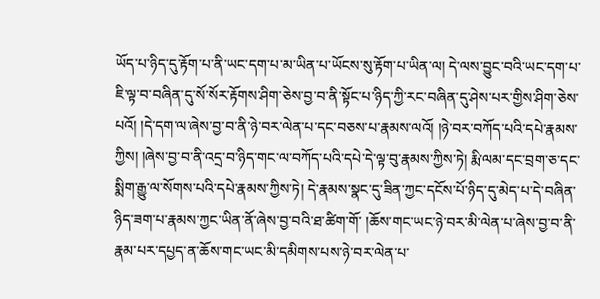ཡོད་པ་ཉིད་དུ་རྟོག་པ་ནི་ཡང་དག་པ་མ་ཡིན་པ་ཡོངས་སུ་རྟོག་པ་ཡིན་ལ། དེ་ལས་བྱུང་བའི་ཡང་དག་པ་ཇི་ལྟ་བ་བཞིན་དུ་སོ་སོར་རྟོགས་ཤིག་ཅེས་བྱ་བ་ནི་སྟོང་པ་ཉིད་ཀྱི་རང་བཞིན་དུ་ཤེས་པར་གྱིས་ཤིག་ཅེས་པའོ། །དེ་དག་ལ་ཞེས་བྱ་བ་ནི་ཉེ་བར་ལེན་པ་དང་བཅས་པ་རྣམས་ལའོ། །ཉེ་བར་བཀོད་པའི་དཔེ་རྣམས་ཀྱིས། །ཞེས་བྱ་བ་ནི་འདྲ་བ་ཉིད་གང་ལ་བཀོད་པའི་དཔེ་དེ་ལྟ་བུ་རྣམས་ཀྱིས་ཏེ། རྨི་ལམ་དང་བྲག་ཅ་དང་སྨིག་རྒྱུ་ལ་སོགས་པའི་དཔེ་རྣམས་ཀྱིས་ཏེ། དེ་རྣམས་སྣང་དུ་ཟིན་ཀྱང་དངོས་པོ་ཉིད་དུ་མེད་པ་དེ་བཞིན་ཉིད་ཟག་པ་རྣམས་ཀྱང་ཡིན་ནོ་ཞེས་བྱ་བའི་ཐ་ཚིག་གོ་ །ཆོས་གང་ཡང་ཉེ་བར་མི་ལེན་པ་ཞེས་བྱ་བ་ནི་རྣམ་པར་དཔྱད་ན་ཆོས་གང་ཡང་མི་དམིགས་པས་ཉེ་བར་ལེན་པ་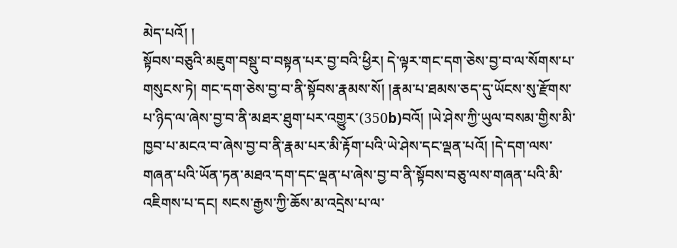མེད་པའོ། །
སྟོབས་བཅུའི་མཇུག་བསྡུ་བ་བསྟན་པར་བྱ་བའི་ཕྱིར། དེ་ལྟར་གང་དག་ཅེས་བྱ་བ་ལ་སོགས་པ་གསུངས་ཏེ། གང་དག་ཅེས་བྱ་བ་ནི་སྟོབས་རྣམས་སོ། །རྣམ་པ་ཐམས་ཅད་དུ་ཡོངས་སུ་རྫོགས་པ་ཉིད་ལ་ཞེས་བྱ་བ་ནི་མཐར་ཐུག་པར་འགྱུར་(350b)བའོ། །ཡེ་ཤེས་ཀྱི་ཡུལ་བསམ་གྱིས་མི་ཁྱབ་པ་མངའ་བ་ཞེས་བྱ་བ་ནི་རྣམ་པར་མི་རྟོག་པའི་ཡེ་ཤེས་དང་ལྡན་པའོ། །དེ་དག་ལས་གཞན་པའི་ཡོན་ཏན་མཐའ་དག་དང་ལྡན་པ་ཞེས་བྱ་བ་ནི་སྟོབས་བཅུ་ལས་གཞན་པའི་མི་འཇིགས་པ་དང། སངས་རྒྱས་ཀྱི་ཆོས་མ་འདྲེས་པ་ལ་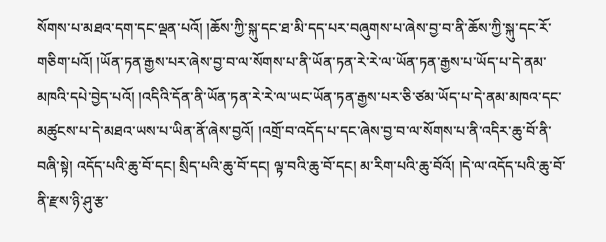སོགས་པ་མཐའ་དག་དང་ལྡན་པའོ། །ཆོས་ཀྱི་སྐུ་དང་ཐ་མི་དད་པར་བཞུགས་པ་ཞེས་བྱ་བ་ནི་ཆོས་ཀྱི་སྐུ་དང་རོ་གཅིག་པའོ། །ཡོན་ཏན་རྒྱས་པར་ཞེས་བྱ་བ་ལ་སོགས་པ་ནི་ཡོན་ཏན་རེ་རེ་ལ་ཡོན་ཏན་རྒྱས་པ་ཡོད་པ་དེ་ནམ་མཁའི་དཔེ་བྱེད་པའོ། །འདིའི་དོན་ནི་ཡོན་ཏན་རེ་རེ་ལ་ཡང་ཡོན་ཏན་རྒྱས་པར་ཅི་ཙམ་ཡོད་པ་དེ་ནམ་མཁའ་དང་མཚུངས་པ་དེ་མཐའ་ཡས་པ་ཡིན་ནོ་ཞེས་བྱའོ། །འགྲོ་བ་འདོད་པ་དང་ཞེས་བྱ་བ་ལ་སོགས་པ་ནི་འདིར་ཆུ་བོ་ནི་བཞི་སྟེ། འདོད་པའི་ཆུ་བོ་དང། སྲིད་པའི་ཆུ་བོ་དང། ལྟ་བའི་ཆུ་བོ་དང། མ་རིག་པའི་ཆུ་བོའོ། །དེ་ལ་འདོད་པའི་ཆུ་བོ་ནི་རྫས་ཉི་ཤུ་རྩ་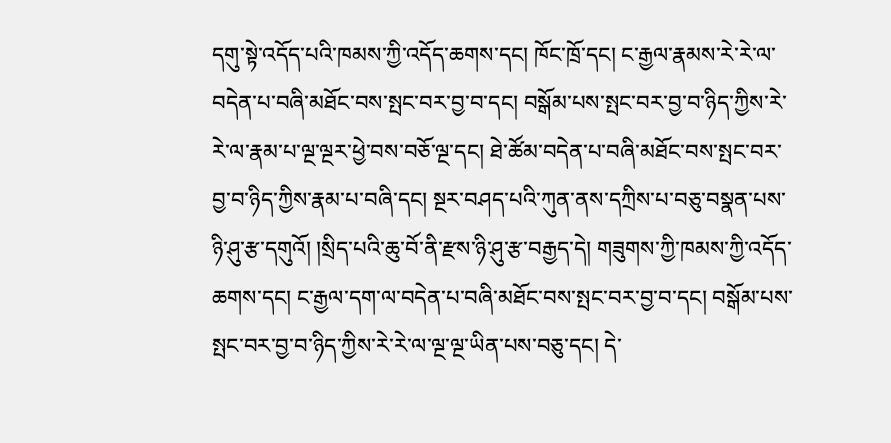དགུ་སྟེ་འདོད་པའི་ཁམས་ཀྱི་འདོད་ཆགས་དང། ཁོང་ཁྲོ་དང། ང་རྒྱལ་རྣམས་རེ་རེ་ལ་བདེན་པ་བཞི་མཐོང་བས་སྤང་བར་བྱ་བ་དང། བསྒོམ་པས་སྤང་བར་བྱ་བ་ཉིད་ཀྱིས་རེ་རེ་ལ་རྣམ་པ་ལྔ་ལྔར་ཕྱེ་བས་བཅོ་ལྔ་དང། ཐེ་ཚོམ་བདེན་པ་བཞི་མཐོང་བས་སྤང་བར་བྱ་བ་ཉིད་ཀྱིས་རྣམ་པ་བཞི་དང། སྔར་བཤད་པའི་ཀུན་ནས་དཀྲིས་པ་བཅུ་བསྣན་པས་ཉི་ཤུ་རྩ་དགུའོ། །སྲིད་པའི་ཆུ་བོ་ནི་རྫས་ཉི་ཤུ་རྩ་བརྒྱད་དེ། གཟུགས་ཀྱི་ཁམས་ཀྱི་འདོད་ཆགས་དང། ང་རྒྱལ་དག་ལ་བདེན་པ་བཞི་མཐོང་བས་སྤང་བར་བྱ་བ་དང། བསྒོམ་པས་སྤང་བར་བྱ་བ་ཉིད་ཀྱིས་རེ་རེ་ལ་ལྔ་ལྔ་ཡིན་པས་བཅུ་དང། དེ་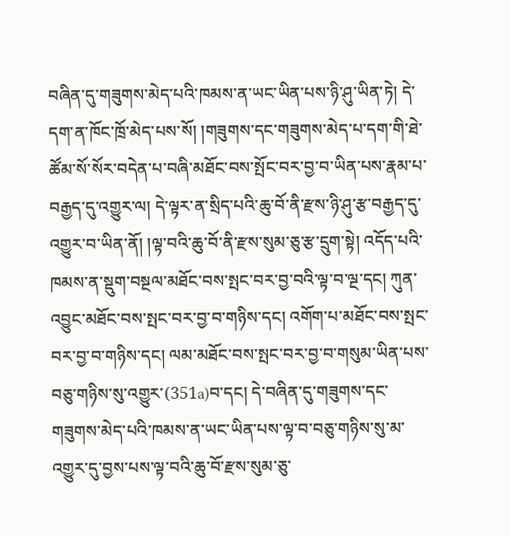བཞིན་དུ་གཟུགས་མེད་པའི་ཁམས་ན་ཡང་ཡིན་པས་ཉི་ཤུ་ཡིན་ཏེ། དེ་དག་ན་ཁོང་ཁྲོ་མེད་པས་སོ། །གཟུགས་དང་གཟུགས་མེད་པ་དག་གི་ཐེ་ཚོམ་སོ་སོར་བདེན་པ་བཞི་མཐོང་བས་སྤོང་བར་བྱ་བ་ཡིན་པས་རྣམ་པ་བརྒྱད་དུ་འགྱུར་ལ། དེ་ལྟར་ན་སྲིད་པའི་ཆུ་བོ་ནི་རྫས་ཉི་ཤུ་རྩ་བརྒྱད་དུ་འགྱུར་བ་ཡིན་ནོ། །ལྟ་བའི་ཆུ་བོ་ནི་རྫས་སུམ་ཅུ་རྩ་དྲུག་སྟེ། འདོད་པའི་ཁམས་ན་སྡུག་བསྔལ་མཐོང་བས་སྤང་བར་བྱ་བའི་ལྟ་བ་ལྔ་དང། ཀུན་འབྱུང་མཐོང་བས་སྤང་བར་བྱ་བ་གཉིས་དང། འགོག་པ་མཐོང་བས་སྤང་བར་བྱ་བ་གཉིས་དང། ལམ་མཐོང་བས་སྤང་བར་བྱ་བ་གསུམ་ཡིན་པས་བཅུ་གཉིས་སུ་འགྱུར་(351a)བ་དང། དེ་བཞིན་དུ་གཟུགས་དང་གཟུགས་མེད་པའི་ཁམས་ན་ཡང་ཡིན་པས་ལྟ་བ་བཅུ་གཉིས་སུ་མ་འགྱུར་དུ་བྱས་པས་ལྟ་བའི་ཆུ་བོ་རྫས་སུམ་ཅུ་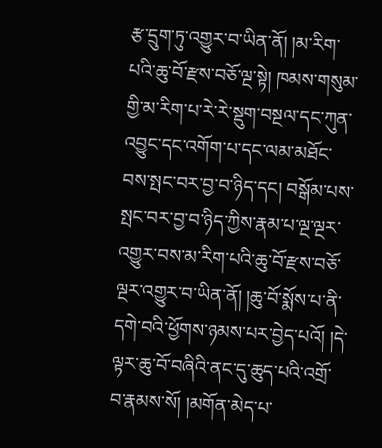རྩ་དྲུག་ཏུ་འགྱུར་བ་ཡིན་ནོ། །མ་རིག་པའི་ཆུ་བོ་རྫས་བཅོ་ལྔ་སྟེ། ཁམས་གསུམ་གྱི་མ་རིག་པ་རེ་རེ་སྡུག་བསྔལ་དང་ཀུན་འབྱུང་དང་འགོག་པ་དང་ལམ་མཐོང་བས་སྤང་བར་བྱ་བ་ཉིད་དང། བསྒོམ་པས་སྤང་བར་བྱ་བ་ཉིད་ཀྱིས་རྣམ་པ་ལྔ་ལྔར་འགྱུར་བས་མ་རིག་པའི་ཆུ་བོ་རྫས་བཅོ་ལྔར་འགྱུར་བ་ཡིན་ནོ། །ཆུ་བོ་སྨོས་པ་ནི་དགེ་བའི་ཕྱོགས་ཉམས་པར་བྱེད་པའོ། །དེ་ལྟར་ཆུ་བོ་བཞིའི་ནང་དུ་ཆུད་པའི་འགྲོ་བ་རྣམས་སོ། །མགོན་མེད་པ་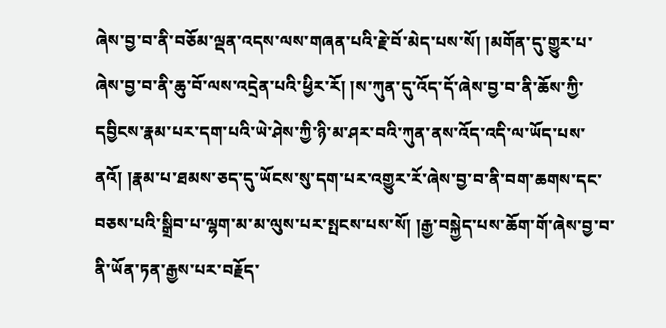ཞེས་བྱ་བ་ནི་བཅོམ་ལྡན་འདས་ལས་གཞན་པའི་རྗེ་བོ་མེད་པས་སོ། །མགོན་དུ་གྱུར་པ་ཞེས་བྱ་བ་ནི་ཆུ་བོ་ལས་འདྲེན་པའི་ཕྱིར་རོ། །ས་ཀུན་དུ་འོད་དོ་ཞེས་བྱ་བ་ནི་ཆོས་ཀྱི་དབྱིངས་རྣམ་པར་དག་པའི་ཡེ་ཤེས་ཀྱི་ཉི་མ་ཤར་བའི་ཀུན་ནས་འོད་འདི་ལ་ཡོད་པས་ནའོ། །རྣམ་པ་ཐམས་ཅད་དུ་ཡོངས་སུ་དག་པར་འགྱུར་རོ་ཞེས་བྱ་བ་ནི་བག་ཆགས་དང་བཅས་པའི་སྒྲིབ་པ་ལྷག་མ་མ་ལུས་པར་སྤངས་པས་སོ། །རྒྱ་བསྐྱེད་པས་ཆོག་གོ་ཞེས་བྱ་བ་ནི་ཡོན་ཏན་རྒྱས་པར་བརྗོད་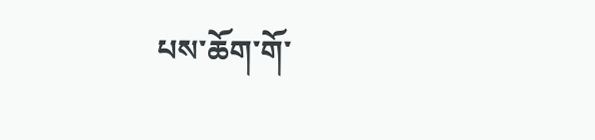པས་ཆོག་གོ་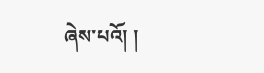ཞེས་པའོ། །